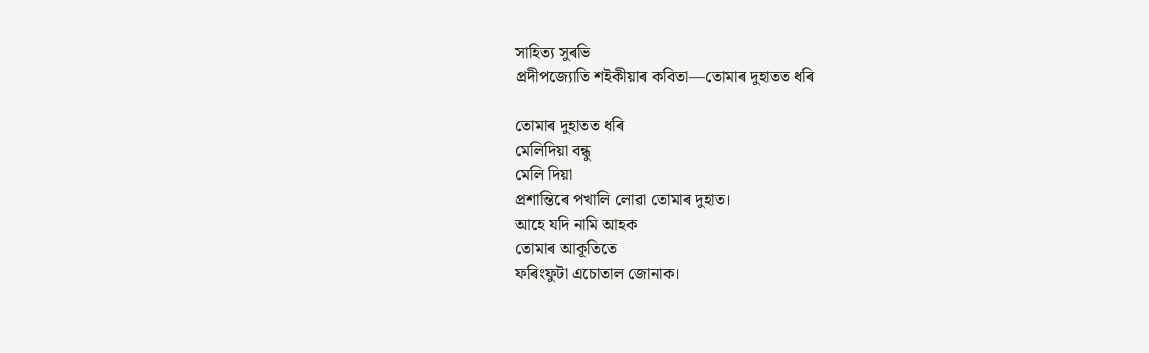সাহিত্য সুৰভি
প্ৰদীপজ্যোতি শইকীয়াৰ কবিতা—তোমাৰ দুহাতত ধৰি

তোমাৰ দুহাতত ধৰি
মেলিদিয়া বন্ধু
মেলি দিয়া
প্ৰশান্তিৰে পখালি লোৱা তোমাৰ দুহাত।
আহে যদি নামি আহক
তোমাৰ আকূতিতে
ফৰিংফুটা এচোতাল জোনাক।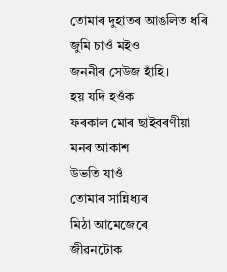তোমাৰ দুহাতৰ আঙলিত ধৰি জুমি চাওঁ মইও
জননীৰ সেউজ হাঁহি।
হয় যদি হওঁক
ফৰকাল মোৰ ছাইবৰণীয়া
মনৰ আকাশ
উভতি যাওঁ
তোমাৰ সান্নিধ্যৰ
মিঠা আমেজেৰে
জীৱনটোক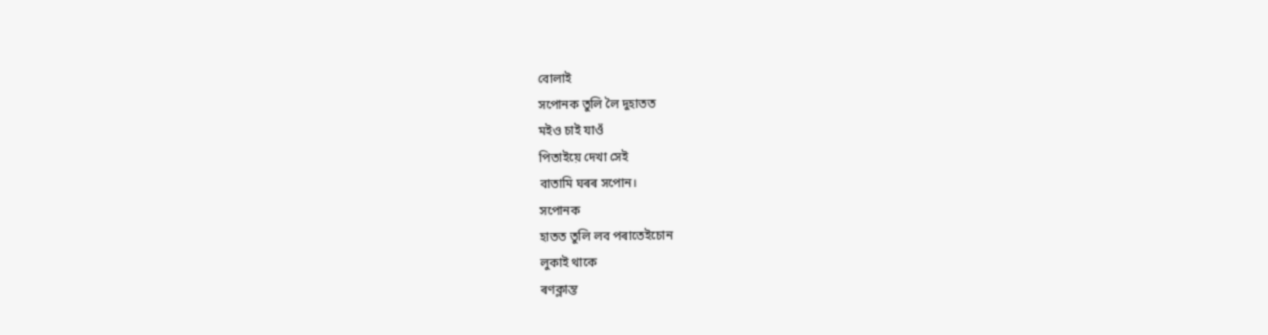বোলাই
সপোনক তুলি লৈ দুহাতত
মইও চাই যাওঁ
পিতাইয়ে দেখা সেই
বাতামি ঘৰৰ সপোন।
সপোনক
হাতত তুলি লব পৰাতেইচোন
লুকাই থাকে
ৰণক্লান্ত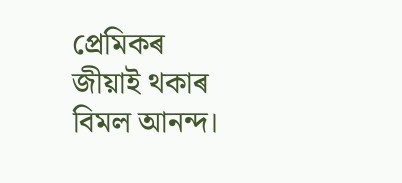প্ৰেমিকৰ
জীয়াই থকাৰ বিমল আনন্দ।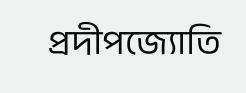প্ৰদীপজ্যোতি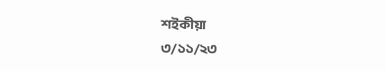শইকীয়া
৩/১১/২৩